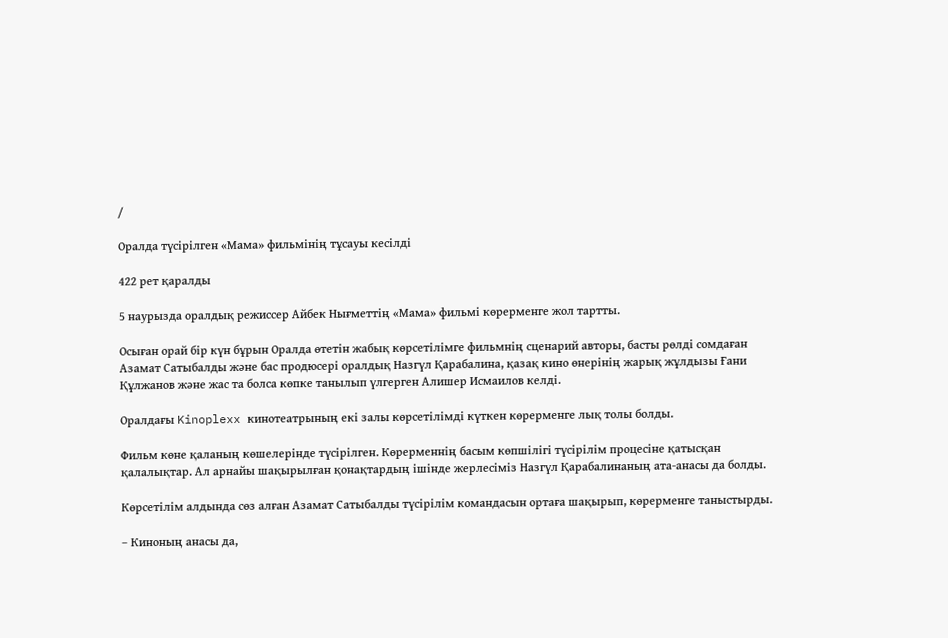/

Оралда түсірілген «Мама» фильмінің тұсауы кесілді

422 рет қаралды

5 наурызда оралдық режиссер Айбек Нығметтің «Мама» фильмі көрерменге жол тартты.

Осыған орай бір күн бұрын Оралда өтетін жабық көрсетілімге фильмнің сценарий авторы, басты рөлді сомдаған Азамат Сатыбалды және бас продюсері оралдық Назгүл Қарабалина, қазақ кино өнерінің жарық жұлдызы Ғани Құлжанов және жас та болса көпке танылып үлгерген Алишер Исмаилов келді.

Оралдағы Kinoplexx кинотеатрының екі залы көрсетілімді күткен көрерменге лық толы болды.

Фильм көне қаланың көшелерінде түсірілген. Көрерменнің басым көпшілігі түсірілім процесіне қатысқан қалалықтар. Ал арнайы шақырылған қонақтардың ішінде жерлесіміз Назгүл Қарабалинаның ата-анасы да болды.

Көрсетілім алдында сөз алған Азамат Сатыбалды түсірілім командасын ортаға шақырып, көрерменге таныстырды.

– Киноның анасы да,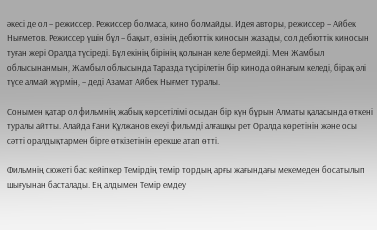әкесі де ол – режиссер. Режиссер болмаса, кино болмайды. Идея авторы, режиссер – Айбек Нығметов. Режиссер үшін бұл – бақыт, өзінің дебюттік киносын жазады, сол дебюттік киносын туған жері Оралда түсіреді. Бұл екінің бірінің қолынан келе бермейді. Мен Жамбыл облысынанмын, Жамбыл облысында Таразда түсірілетін бір кинода ойнағым келеді, бірақ әлі түсе алмай жүрмін, – деді Азамат Айбек Нығмет туралы.

Сонымен қатар ол фильмнің жабық көрсетілімі осыдан бір күн бұрын Алматы қаласында өткені туралы айтты. Алайда Ғани Құлжанов екеуі фильмді алғашқы рет Оралда көретінін және осы сәтті оралдықтармен бірге өткізетінін ерекше атап өтті.

Фильмнің сюжеті бас кейіпкер Темірдің темір тордың арғы жағындағы мекемеден босатылып шығуынан басталады. Ең алдымен Темір емдеу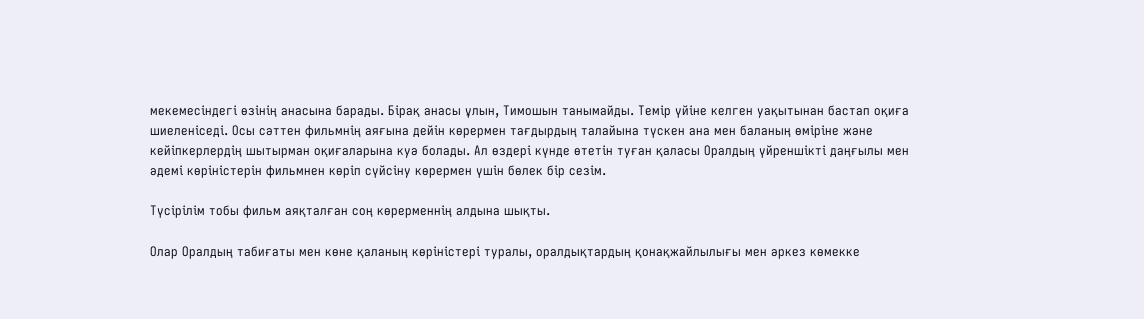мекемесіндегі өзінің анасына барады. Бірақ анасы ұлын, Тимошын танымайды. Темір үйіне келген уақытынан бастап оқиға шиеленіседі. Осы сәттен фильмнің аяғына дейін көрермен тағдырдың талайына түскен ана мен баланың өміріне және кейіпкерлердің шытырман оқиғаларына куә болады. Ал өздері күнде өтетін туған қаласы Оралдың үйреншікті даңғылы мен әдемі көріністерін фильмнен көріп сүйсіну көрермен үшін бөлек бір сезім.

Түсірілім тобы фильм аяқталған соң көрерменнің алдына шықты.

Олар Оралдың табиғаты мен көне қаланың көріністері туралы, оралдықтардың қонақжайлылығы мен әркез көмекке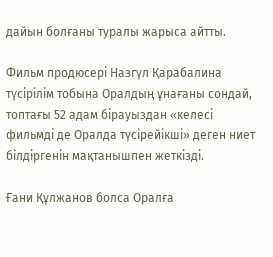дайын болғаны туралы жарыса айтты.

Фильм продюсері Назгүл Қарабалина түсірілім тобына Оралдың ұнағаны сондай, топтағы 52 адам бірауыздан «келесі фильмді де Оралда түсірейікші» деген ниет білдіргенін мақтанышпен жеткізді.

Ғани Құлжанов болса Оралға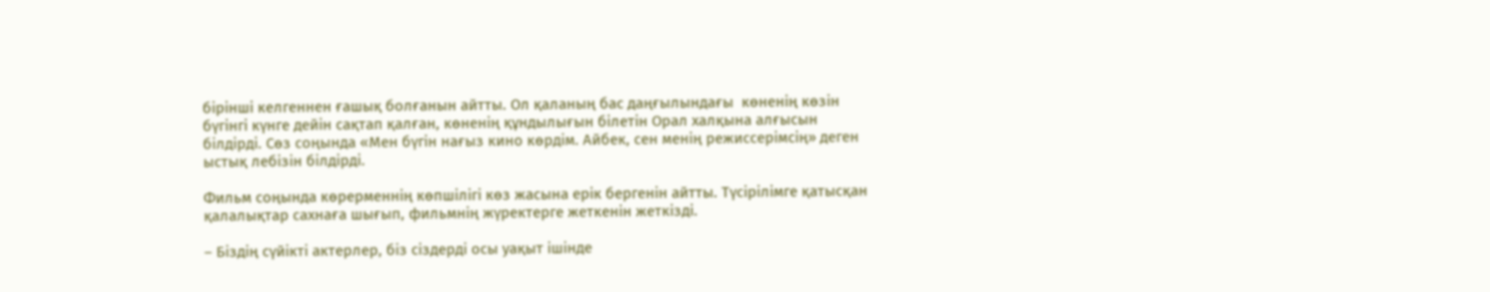бірінші келгеннен ғашық болғанын айтты. Ол қаланың бас даңғылындағы  көненің көзін бүгінгі күнге дейін сақтап қалған, көненің құндылығын білетін Орал халқына алғысын білдірді. Сөз соңында «Мен бүгін нағыз кино көрдім. Айбек, сен менің режиссерімсің» деген ыстық лебізін білдірді.

Фильм соңында көрерменнің көпшілігі көз жасына ерік бергенін айтты. Түсірілімге қатысқан қалалықтар сахнаға шығып, фильмнің жүректерге жеткенін жеткізді.

– Біздің сүйікті актерлер, біз сіздерді осы уақыт ішінде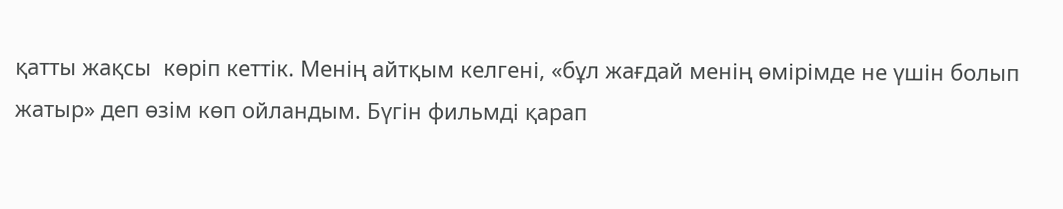қатты жақсы  көріп кеттік. Менің айтқым келгені, «бұл жағдай менің өмірімде не үшін болып жатыр» деп өзім көп ойландым. Бүгін фильмді қарап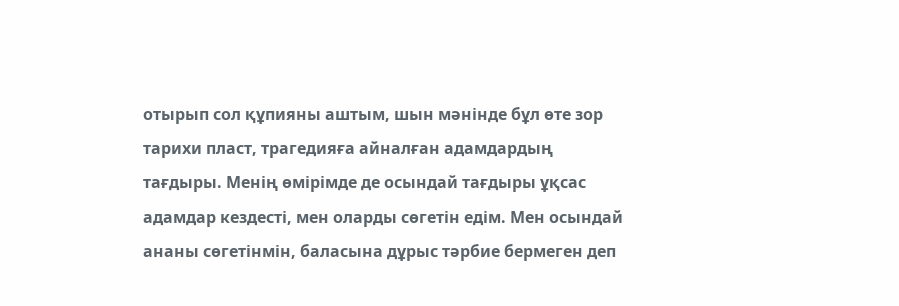отырып сол құпияны аштым, шын мәнінде бұл өте зор тарихи пласт, трагедияға айналған адамдардың тағдыры. Менің өмірімде де осындай тағдыры ұқсас адамдар кездесті, мен оларды сөгетін едім. Мен осындай ананы сөгетінмін, баласына дұрыс тәрбие бермеген деп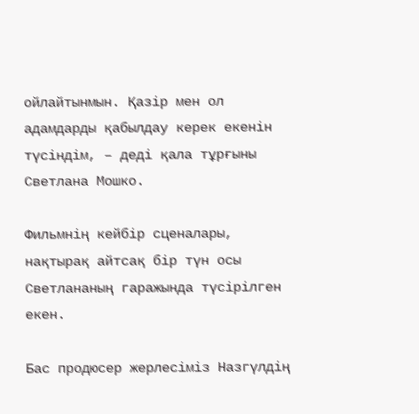ойлайтынмын. Қазір мен ол адамдарды қабылдау керек екенін түсіндім, – деді қала тұрғыны Светлана Мошко.

Фильмнің кейбір сценалары, нақтырақ айтсақ бір түн осы Светлананың гаражында түсірілген екен.

Бас продюсер жерлесіміз Назгүлдің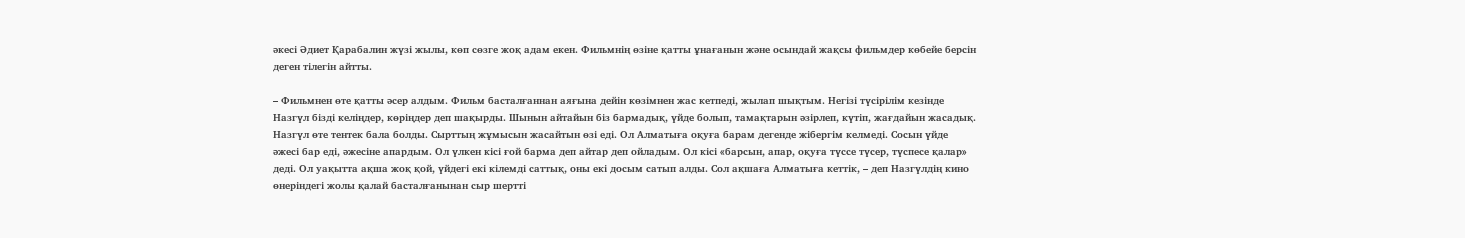әкесі Әдиет Қарабалин жүзі жылы, көп сөзге жоқ адам екен. Фильмнің өзіне қатты ұнағанын және осындай жақсы фильмдер көбейе берсін деген тілегін айтты.

– Фильмнен өте қатты әсер алдым. Фильм басталғаннан аяғына дейін көзімнен жас кетпеді, жылап шықтым. Негізі түсірілім кезінде Назгүл бізді келіңдер, көріңдер деп шақырды. Шынын айтайын біз бармадық, үйде болып, тамақтарын әзірлеп, күтіп, жағдайын жасадық. Назгүл өте тентек бала болды. Сырттың жұмысын жасайтын өзі еді. Ол Алматыға оқуға барам дегенде жібергім келмеді. Сосын үйде әжесі бар еді, әжесіне апардым. Ол үлкен кісі ғой барма деп айтар деп ойладым. Ол кісі «барсын, апар, оқуға түссе түсер, түспесе қалар» деді. Ол уақытта ақша жоқ қой, үйдегі екі кілемді саттық, оны екі досым сатып алды. Сол ақшаға Алматыға кеттік, – деп Назгүлдің кино өнеріндегі жолы қалай басталғанынан сыр шертті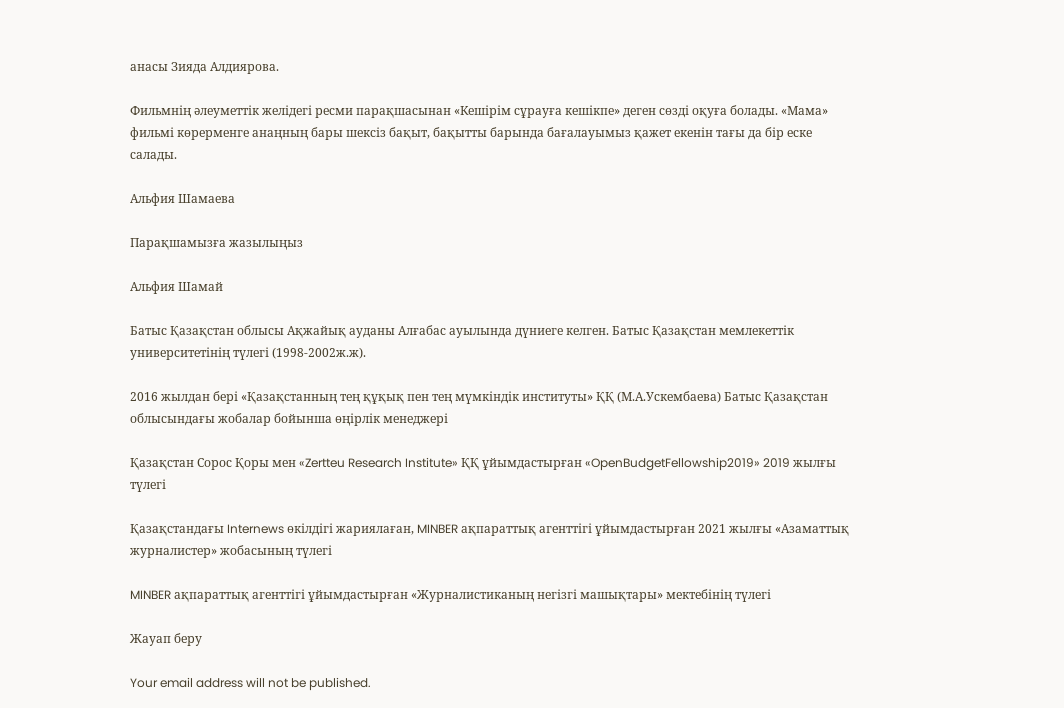анасы Зияда Алдиярова.

Фильмнің әлеуметтік желідегі ресми парақшасынан «Кешірім сұрауға кешікпе» деген сөзді оқуға болады. «Мама» фильмі көрерменге анаңның бары шексіз бақыт, бақытты барында бағалауымыз қажет екенін тағы да бір еске салады.

Альфия Шамаева

Парақшамызға жазылыңыз

Альфия Шамай

Батыс Қазақстан облысы Ақжайық ауданы Алғабас ауылында дүниеге келген. Батыс Қазақстан мемлекеттік университетінің түлегі (1998-2002ж.ж).

2016 жылдан бері «Қазақстанның тең құқық пен тең мүмкіндік институты» ҚҚ (М.А.Ускембаева) Батыс Қазақстан облысындағы жобалар бойынша өңірлік менеджері

Қазақстан Сорос Қоры мен «Zertteu Research Institute» ҚҚ ұйымдастырған «OpenBudgetFellowship2019» 2019 жылғы түлегі

Қазақстандағы Internews өкілдігі жариялаған, MINBER ақпараттық агенттігі ұйымдастырған 2021 жылғы «Азаматтық журналистер» жобасының түлегі

MINBER ақпараттық агенттігі ұйымдастырған «Журналистиканың негізгі машықтары» мектебінің түлегі

Жауап беру

Your email address will not be published.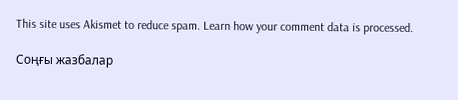This site uses Akismet to reduce spam. Learn how your comment data is processed.

Соңғы жазбалар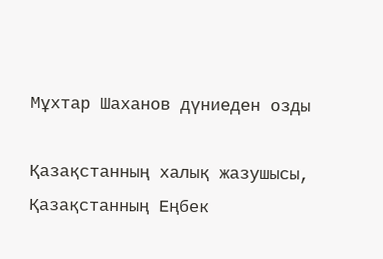Мұхтар Шаханов дүниеден озды

Қазақстанның халық жазушысы, Қазақстанның Еңбек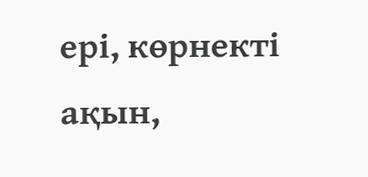ері, көрнекті ақын,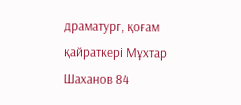драматург, қоғам қайраткері Мұхтар Шаханов 84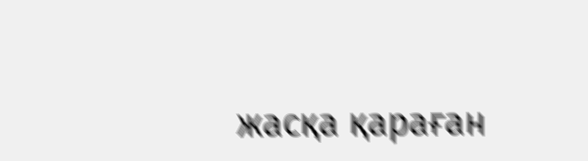жасқа қараған